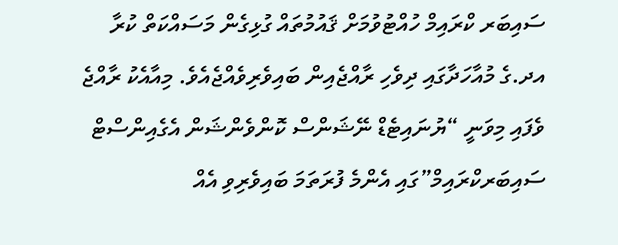ސައިބަރ ކްރައިމް ހުއްޓުވުމަށް ޤައުމުތައް ގުޅިގެން މަސައްކަތް ކުރާ އދ.ގެ މުއާހަދާގައި ދިވެހި ރާއްޖެއިން ބައިވެރިވެއްޖެއެވެ. މިއާއެކު ރާއްޖެ ވެފައި މިވަނީ “ޔުނައިޓެޑް ނޭޝަންސް ކޮންވެންޝަން އެގެއިންސްޓް ސައިބަރކްރައިމް”ގައި އެންމެ ފުރަތަމަ ބައިވެރިވި އެއް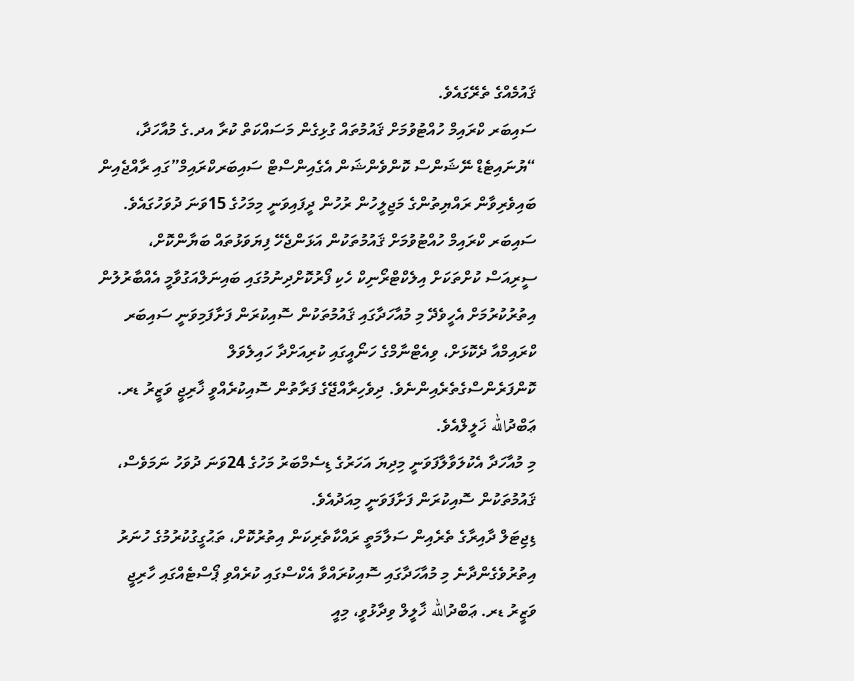ޤައުމެއްގެ ތެރޭގައެވެ.
ސައިބަރ ކްރައިމް ހުއްޓުވުމަށް ޤައުމުތައް ގުޅިގެން މަސައްކަތް ކުރާ އދ.ގެ މުއާހަދާ، “ޔުނައިޓެޑް ނޭޝަންސް ކޮންވެންޝަން އެގެއިންސްޓް ސައިބަރކްރައިމް”ގައި ރާއްޖެއިން ބައިވެރިވާން ރައްޔިތުންގެ މަޖިލީހުން ރުހުން ދީފައިވަނީ މިމަހުގެ 15ވަނަ ދުވަހުގައެވެ.
ސައިބަރ ކްރައިމް ހުއްޓުވުމަށް ޤައުމުތަކުން އަޅަންޖެހޭ ފިޔަވަޅުތައް ބަޔާންކޮށް، ސީރިއަސް ކުށްތަކަށް އިލެކްޓްރޯނިކް ހެކި ފޯރުކޮށްދިނުމުގައި ބައިނަލްއަގުވާމީ އެއްބާރުލުން އިތުރުކުރުމަށް އެހީވެދޭ މި މުއާހަދާގައި ޤައުމުތަކުން ސޮއިކުރަން ފަށާފަމިވަނީ ސައިބަރ ކްރައިމްއާ ދެކޮޅަށް، ވިއެޓްނާމްގެ ހަނޯއީގައި ކުރިއަށްދާ ހައިލެވަލް ކޮންފަރެންސްގެތެރެއިންނެވެ. ދިވެހިރާއްޖޭގެ ފަރާތުން ސޮއިކުރެއްވީ ޚާރިޖީ ވަޒީރު ޑރ. ޢަބްދުالله ޚަލީލްއެވެ.
މި މުއާހަދާ އެކުލަވާލާފަވަނީ މިދިޔަ އަހަރުގެ ޑިސެމްބަރު މަހުގެ 24ވަނަ ދުވަހު ނަމަވެސް، ޤައުމުތަކުން ސޮއިކުރަން ފަށާފަވަނީ މިއަދުއެވެ.
ޑިޖިޓަލް ދާއިރާގެ ތެރެއިން ސަލާމަތީ ރައްކާތެރިކަން އިތުރުކޮށް، ތަޙުގީގުކުރުމުގެ ހުނަރު އިތުރުވެގެންދާނެ މި މުއާހަދާގައި ސޮއިކުރައްވާ އެކްސްގައި ކުރެއްވި ޕޯސްޓެއްގައި ހާރިޖީ ވަޒީރު ޑރ. ޢަބްދުالله ޚާލީލް ވިދާޅުވީ، މިއީ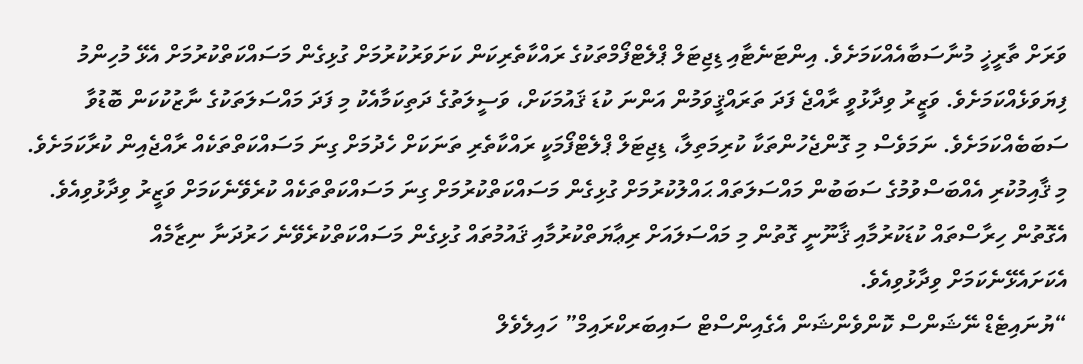ވަރަށް ތާރީޚީ މުނާސަބާއެއްކަމަށެވެ. އިންޓަނެޓާއި ޑިޖިޓަލް ޕްލެޓްފޯމްތަކުގެ ރައްކާތެރިކަން ކަށަވަރުކުރުމަށް ގުޅިގެން މަސައްކަތްކުރުމަށް އެޅޭ މުހިންމު ފިޔަވަޅެއްކަމަށެވެ. ވަޒީރު ވިދާޅުވީ ރާއްޖެ ފަދަ ތަރައްޤީވަމުން އަންނަ ކުޑަ ޤައުމަކަށް، ވަސީލަތުގެ ދަތިކަމާއެކު މި ފަދަ މައްސަލަތަކުގެ ނާޒުކުކަން ބޮޑުވާ ސަބަބެއްކަމަށެވެ. ނަމަވެސް މި ގޮންޖެހުންތަކާ ކުރިމަތިލާ، ޑިޖިޓަލް ޕްލެޓްފޯމަކީ ރައްކާތެރި ތަނަކަށް ހެދުމަށް ގިނަ މަސައްކަތްތަކެއް ރާއްޖެއިން ކުރާކަމަށެވެ.
މި ޤާއިމުކުރި އެއްބަސްވުމުގެ ސަބަބުން މައްސަލަތައް ޙައްލުކުރުމަށް ގުޅިގެން މަސައްކަތްކުރުމަށް ގިނަ މަސައްކަތްތަކެއް ކުރެވޭނެކަމަށް ވަޒީރު ވިދާޅުވިއެވެ. އެގޮތުން ހިރާސްތައް ކުޑަކުރުމާއި ޤާނޫނީ ގޮތުން މި މައްސަލައަށް ރިޢާޔަތްކުރުމާއި ޤައުމުތައް ގުޅިގެން މަސައްކަތްކުރެވޭނެ ހަރުދަނާ ނިޒާމެއް އެކަށައެޅޭނެކަމަށް ވިދާޅުވިއެވެ.
“ޔުނައިޓެޑް ނޭޝަންސް ކޮންވެންޝަން އެގެއިންސްޓް ސައިބަރކްރައިމް” ހައިލެވެލް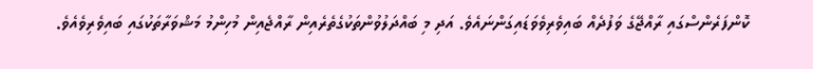ކޮންފަރެންސްގައި ރާއްޖޭގެ ވަފުދެއް ބައިވެރިވެވަޑައިގަންނައެވެ. އަދި މި ބައްދަލުވުންތަކުގެތެރެއިން ރާއްޖެއިން މުހިންމު މަޝްވަރާތަކުގައި ބައިވެރިވެއެވެ.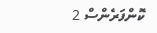ކޮންފަރެންސް 2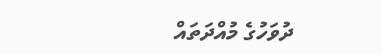ދުވަހުގެ މުއްދަތައް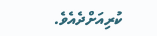ކުރިއަށްދެއެވެ.